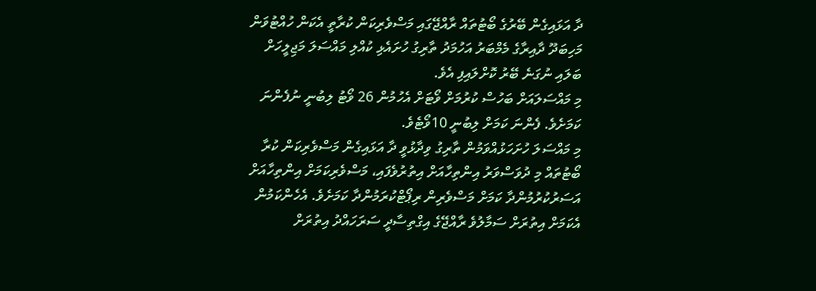ދާ އަޅައިގެން ބޭރުގެ ބޯޓުތައް ރާއްޖޭގައި މަސްވެރިކަން ކުރާތީ އެކަން ހުއްޓުވަން މަހިބަދޫ ދާއިރާގެ މެމްބަރު އަހުމަދު ތާރިގު ހުށައެޅި ކުއްލި މައްސަލަ މަޖިލީހަށް ބަލައި ނުގަނެ ބޭރު ކޮށްލައިފި އެވެ.
މި މައްސަލައަށް ބަހުސް ކުރުމަށް ވޯޓަށް އެހުމުން 26 ވޯޓު ލިބުނީ ނުފެންނަ ކަމަށެވެ. ފެންނަ ކަމަށް ލިބުނީ 10ވޯޓެވެ.
މި މައްސަލަ ހުށަހަޅުއްވަމުން ތާރިގު ވިދާޅުވީ ދާ އަޅައިގެން މަސްވެރިކަން ކުރާ ބޯޓުތައް މި ދުވަސްވަރު އިންތިހާއަށް އިތުރުވެފައި، މަސްވެރިކަމަށް އިންތިހާއަށް އަސަރުކުރުމުންދާ ކަމަށް މަސްވެރިން ރިޕޯޓްކުރަމުންދާ ކަމަށެވެ. އެހެންކަމުން އެކަމަށް އިތުރަށް ސަމާލުވެ ރާއްޖޭގެ އިގްތިސާދީ ސަރަހައްދު އިތުރަށް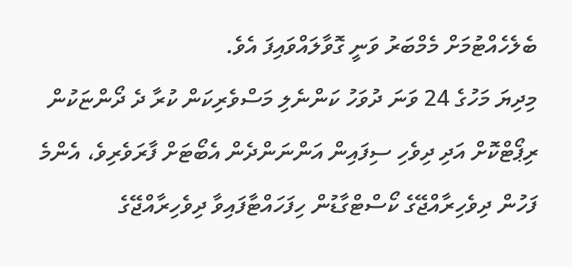ބެލެހެއްޓުމަށް މެމްބަރު ވަނީ ގޮވާލައްވައިފަ އެވެ.
މިދިޔަ މަހުގެ 24 ވަނަ ދުވަހު ކަންނެލި މަސްވެރިކަން ކުރާ ދެ ދޯންޏަކުން ރިޕޯޓްކޮށް އަދި ދިވެހި ސިފައިން އަންނަންދެން އެބޯޓަށް ފާރަވެރިވެ، އެންމެ ފަހުން ދިވެހިރާއްޖޭގެ ކޯސްޓްގާޑުން ހިފަހައްޓާފައިވާ ދިވެހިރާއްޖޭގެ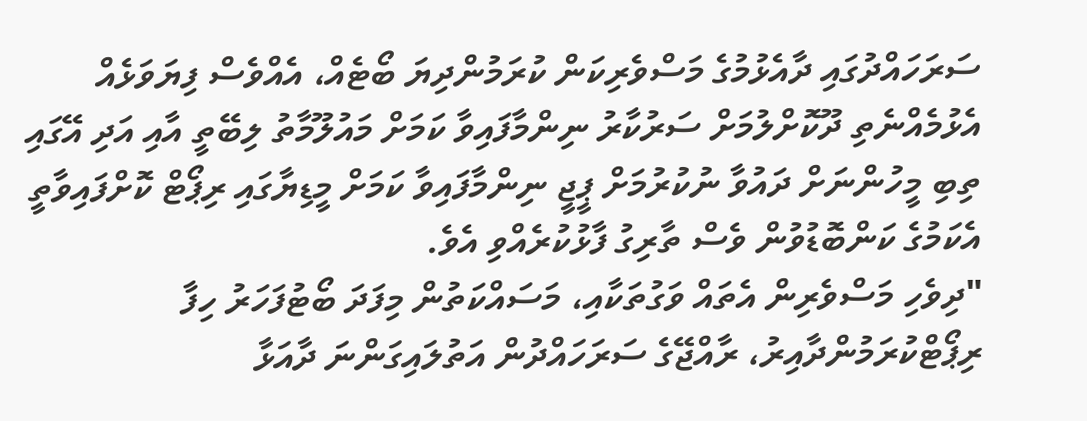ސަރަހައްދުގައި ދާއެޅުމުގެ މަސްވެރިކަން ކުރަމުންދިޔަ ބޯޓެއް، އެއްވެސް ފިޔަވަޅެއް އެޅުމެއްނެތި ދޫކޮށްލުމަށް ސަރުކާރު ނިންމާފައިވާ ކަމަށް މައުލޫމާތު ލިބޭތީ އާއި އަދި އޭގައި ތިބި މީހުންނަށް ދައުވާ ނުކުރުމަށް ޕީޖީ ނިންމާފައިވާ ކަމަށް މީޑިޔާގައި ރިޕޯޓް ކޮށްފައިވާތީ އެކަމުގެ ކަންބޮޑުވުން ވެސް ތާރިގު ފާޅުކުރެއްވި އެވެ.
"ދިވެހި މަސްވެރިން އެތައް ވަގުތަކާއި، މަސައްކަތުން މިފަދަ ބޯޓުފަހަރު ހިފާ ރިޕޯޓްކުރަމުންދާއިރު، ރާއްޖޭގެ ސަރަހައްދުން އަތުލައިގަންނަ ދާއަޅާ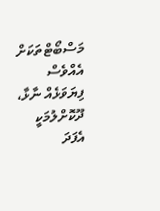މަސްބޯޓްތަކަށް އެއްވެސް ފިޔަވަޅެއް ނާޅާ، ދޫކޮށްލުމަކީ އެފަދަ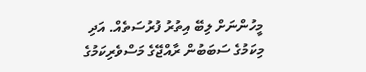މީހުންނަށް ލިބޭ އިތުރު ފުރުސަތެއް. އަދި މިކަމުގެ ސަބަބުން ރާއްޖޭގެ މަސްވެރިކަމުގެ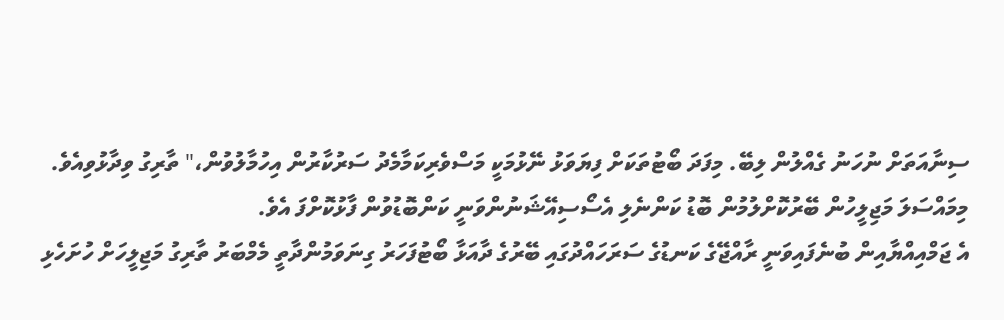ސިނާއަތަށް ނުހަނު ގެއްލުން ލިބޭ. މިފަދަ ބޯޓުތަކަށް ފިޔަވަޅު ނޭޅުމަކީ މަސްވެރިކަމާމެދު ސަރުކާރުން އިހުމާލުވުން،" ތާރިގު ވިދާޅުވިއެވެ.
މިމައްސަލަ މަޖިލީހުން ބޭރުކޮށްލުމުން ބޮޑު ކަންނެލި އެސޯސިއޭޝަނުންވަނީ ކަންބޮޑުވުން ފާޅުކޮށްފަ އެވެ.
އެ ޖަމްއިއްޔާއިން ބުނެފައިވަނީ ރާއްޖޭގެ ކަނޑުގެ ސަރަހައްދުގައި ބޭރުގެ ދާއަޅާ ބޯޓުފަހަރު ގިނަވަމުންދާތީ މެމްބަރު ތާރިގު މަޖިލީހަށް ހުށަހެޅި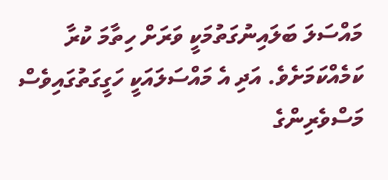މައްސަލަ ބަލައިނުގަތުމަކީ ވަރަށް ހިތާމަ ކުރާ ކަމެއްކަމަށެވެ. އަދި އެ މައްސަލައަކީ ހަގީގަތުގައިވެސް މަސްވެރިންގެ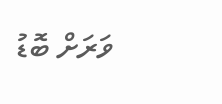ވަރަށް ބޮޑު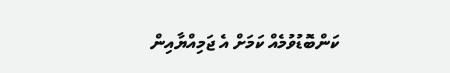ކަންބޮޑުވުމެއް ކަމަށް އެ ޖަމިއްޔާއިން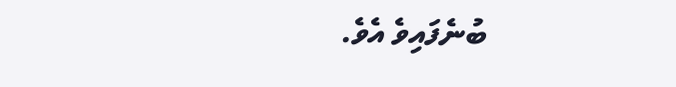ބުނެފައިވެ އެވެ.